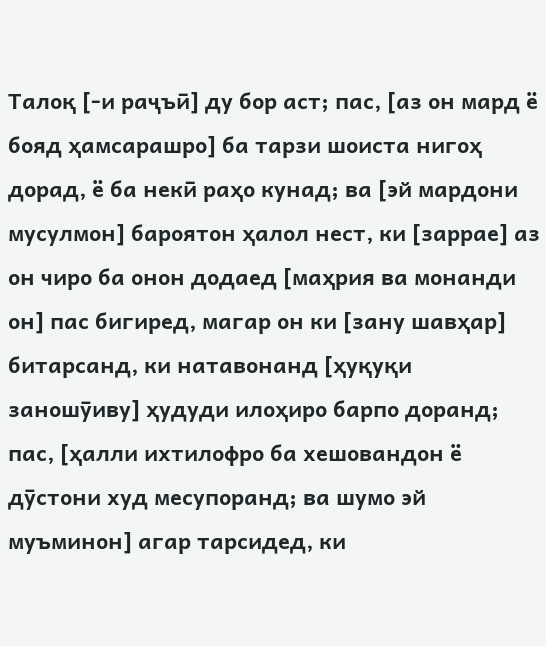Талоқ [-и раҷъӣ] ду бор аст; пас, [аз он мард ё бояд ҳамсарашро] ба тарзи шоиста нигоҳ дорад, ё ба некӣ раҳо кунад; ва [эй мардони мусулмон] бароятон ҳалол нест, ки [заррае] аз он чиро ба онон додаед [маҳрия ва монанди он] пас бигиред, магар он ки [зану шавҳар] битарсанд, ки натавонанд [ҳуқуқи заношӯиву] ҳудуди илоҳиро барпо доранд; пас, [ҳалли ихтилофро ба хешовандон ё дӯстони худ месупоранд; ва шумо эй муъминон] агар тарсидед, ки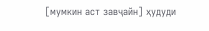[мумкин аст завҷайн] ҳудуди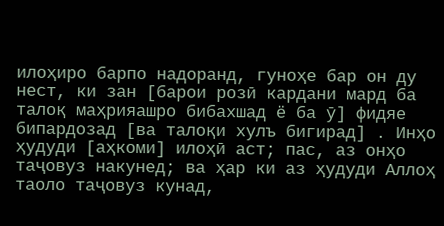илоҳиро барпо надоранд, гуноҳе бар он ду нест, ки зан [барои розӣ кардани мард ба талоқ маҳрияашро бибахшад ё ба ӯ] фидяе бипардозад [ва талоқи хулъ бигирад] . Инҳо ҳудуди [аҳкоми] илоҳӣ аст; пас, аз онҳо таҷовуз накунед; ва ҳар ки аз ҳудуди Аллоҳ таоло таҷовуз кунад,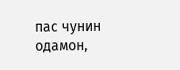пас чунин одамон,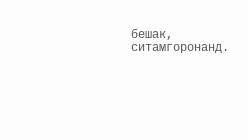бешак, ситамгоронанд.